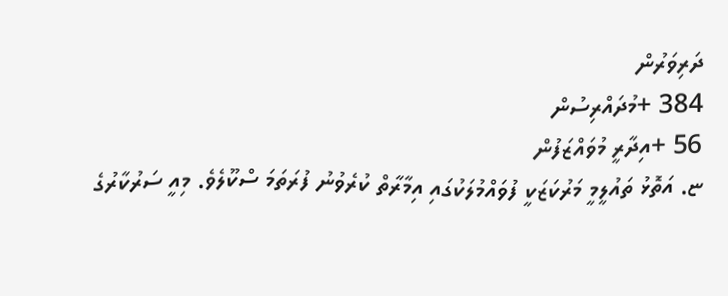ދަރިވަރުން
384 +މުދައްރިސުން
56 +އިދާރީ މުވައްޒަފުން
ޏ. އަތޮޅު ތައުލީމީ މަރުކަޒަކީ ފުވައްމުލަކުގައި އިމާރާތް ކުރެވުނު ފުރަތަމަ ސްކޫލެވެ. މިއީ ސަރުކާރުގެ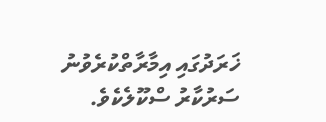ޚަރަދުގައި އިމާރާތްކުރެވުނު ސަރުކާރު ސްކޫލެކެވެ.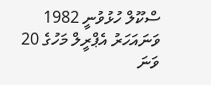ސްކޫލް ހުޅުވުނީ 1982 ވަނައަހަރު އެޕްރީލް މަހުގެ 20 ވަނަ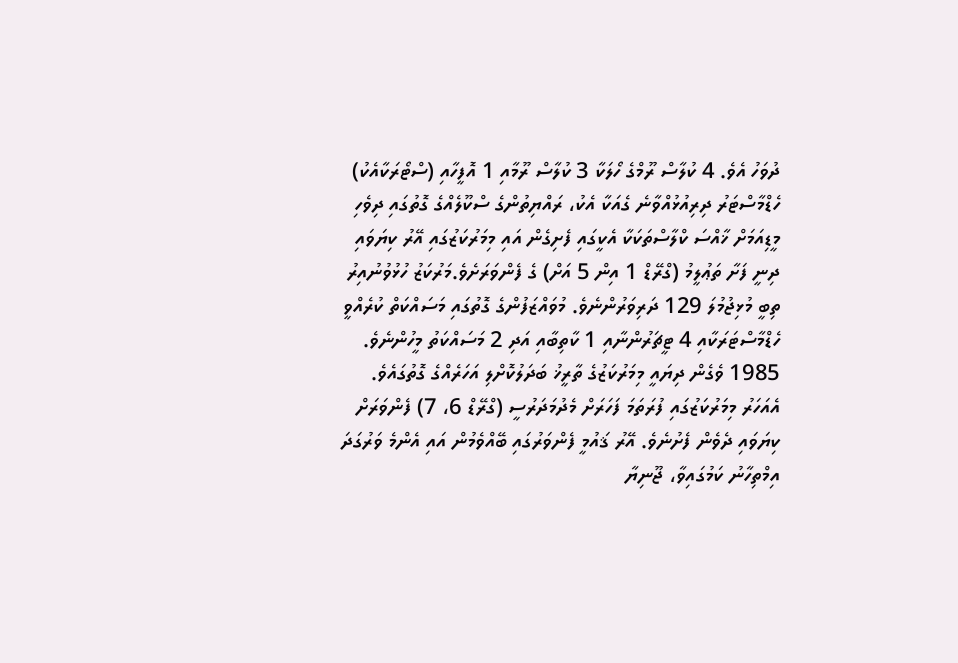ދުވަހު އެވެ. 4 ކުލާސް ރޫމްގެ ހޯލަކާ 3 ކުލާސް ރޫމާއި 1 އޮފީހާއި (ސްޓޯރަކާއެކު) ހެޑްމާސްޓަރު ދިރިއުޅުއްވާނެ ގެއަކާ އެކު، ރައްޔިތުންގެ ސްކޫލެއްގެ ގޮތުގައި ދިވެހި މީޑިއަމަށް ޚާއްސަ ކްލާސްތަކަކާ އެކީގައި ފެށިގެން އައި މިމަރުކަޒުގައި އޭރު ކިޔަވައި ދިނީ ފަށާ ތަޢުލީމު (ގްރޭޑް 1 އިން 5 އަށް) ގެ ފެންވަރަށެވެ.މަރުކަޒު ހުޅުވުނުއިރު ތިބީ މުޅިޖުމުލަ 129 ދަރިވަރުންނެވެ. މުވައްޒަފުންގެ ގޮތުގައި މަސައްކަތް ކުރެއްވީ ހެޑްމާސްޓަރަކާއި 4 ޓީޗަރުންނާއި 1 ކާތިބާއި އަދި 2 މަސައްކަތު މީހުންނެވެ. 1985 ވެގެން ދިޔައީ މިމަރުކަޒުގެ ތާރީޚު ބަދަލުކޮށްލި އަހަރެއްގެ ގޮތުގައެވެ. އެއަހަރު މިމަރުކަޒުގައި ފުރަތަމަ ފަހަރަށް މެދުމަދަރުސީ (ގްރޭޑް 6، 7) ފެންވަރަށް ކިޔަވައި ދެވެން ފެށުނެވެ. އޭރު ޤައުމީ ފެންވަރުގައި ބޭއްވެމުން އައި އެންމެ ވަރުގަދަ އިމްތިހާނު ކަމުގައިވާ، ޖޫނިޔާ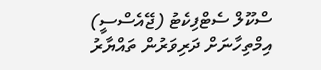ސްކޫލް ސެޓްފިކެޓު (ޖޭއެސްސީ) އިމްތިހާނަށް ދަރިވަރުން ތައްޔާރު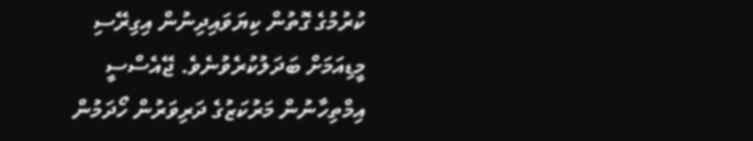ކުރުމުގެ ގޮތުން ކިޔަވައިދިނުން އިގިރޭސި މީޑިއަމަށް ބަދަލުކުރެވުނެވެ. ޖޭއެސްސީ އިމްތިހާނުން މަރުކަޒުގެ ދަރިވަރުން ހޯދަމުން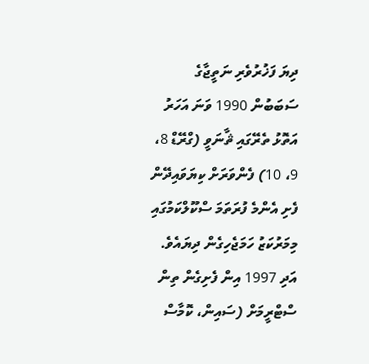ދިޔަ ފަޚުރުވެރި ނަތީޖާގެ ސަބަބުން 1990 ވަނަ އަހަރު އަތޮޅު ތެރޭގައި ޘާނަވީ (ގްރޭޑް 8، 9، 10) ފެންވަރަށް ކިޔަވައިދޭން ފެށި އެންމެ ފުރަތަމަ ސްކޫލްކަމުގައި މިމަރުކަޒު ހަމަޖެހިގެން ދިޔައެވެ. އަދި 1997 އިން ފެށިގެން ތިން ސްޓްރީމަށް (ސައިން، ކޮމާސް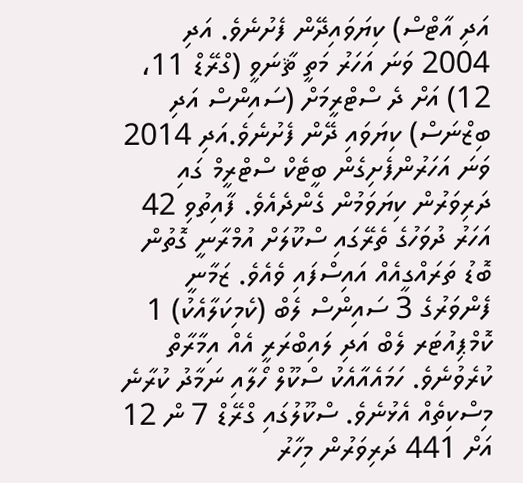އަދި އާޓްސް) ކިޔަވައިދޭން ފެށުނެވެ. އަދި 2004 ވަނަ އަހަރު މަތީ ޘާނަވީ (ގްރޭޑް 11، 12) އަށް ދެ ސްޓްރީމަށް (ސައިންސް އަދި ބިޒްނަސް) ކިޔަވައި ދޭން ފެށުނެވެ.އަދި 2014 ވަނަ އަހަރުންފެށިގެން ބީޓެކް ސްޓްރީމް ގައި ދަރިވަރުން ކިޔަވަމުން ގެންދެއެވެ. ފާއިތުވި 42 އަހަރު ދުވަހުގެ ތެރޭގައި ސްކޫލަށް އުމްރާނީ ގޮތުން ބޮޑު ތަރައްގީއެއް އައިސްފައި ވެއެވެ. ޒަމާނީ ފެންވަރުގެ 3 ސައިންސް ލެބް (ކެމިކަލާއެކު) 1 ކޮމްޕިއުޓަރ ލެބް އަދި ލައިބްރަރީ އެއް އިމާރާތް ކުރެވުނެވެ. ހަމައެއާއެކު ސްކޫލް ހޯލާއި ނަމާދު ކުރާނެ މިސްކިތެއް އެޅުނެވެ. ސްކޫލުގައި ގްރޭޑް 7 ން 12 އަށް 441 ދަރިވަރުން މިހާރު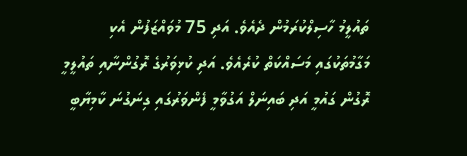ތައުލީމު ހާސިލްކުރަމުން ދެއެވެ. އަދި 75 މުވައްޒަފުން އެކި މަގާމުތަކުގައި މަސައްކަތް ކުރެއެވެ. އަދި ކުޅިވަރުގެ ރޮގުންނާއި ތައުލީމީ ރޮގުން ގައުމީ އަދި ބައިނަލް އަގުވާމީ ފެންވަރުގައި ގިނަގުނަ ކާމިޔާބީ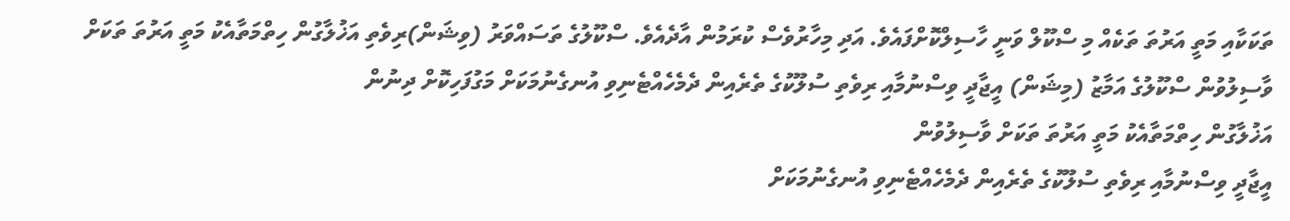ތަކަކާއި މަތީ އަރުތަ ތަކެއް މި ސްކޫލް ވަނީ ހާސިލްކޮށްފައެވެ. އަދި މިހާރުވެސް ކުރަމުން އާދެއެވެ. ސްކޫލުގެ ތަސައްވަރު (ވިޝަން)ރިވެތި އަޚުލާގުން ހިތްމަތާއެކު މަތީ އަރުތަ ތަކަށް ވާސިލުވުން ސްކޫލުގެ އަމާޒު (މިޝަން) އީޖާދީ ވިސްނުމާއި ރިވެތި ސުލޫކުގެ ތެރެއިން ދެމެހެއްޓެނިވި އުނގެނުމަކަށް މަގުފަހިކޮށް ދިނުން
އަޚުލާގުން ހިތްމަތާއެކު މަތީ އަރުތަ ތަކަށް ވާސިލުވުން
އީޖާދީ ވިސްނުމާއި ރިވެތި ސުލޫކުގެ ތެރެއިން ދެމެހެއްޓެނިވި އުނގެނުމަކަށް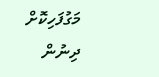މަގުފަހިކޮށް ދިނުން